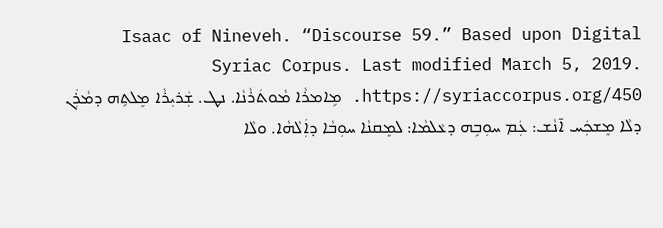Isaac of Nineveh. “Discourse 59.” Based upon Digital Syriac Corpus. Last modified March 5, 2019. https://syriaccorpus.org/450. ܡܹܐܡܪܵܐ ܡܵܘܬܿܪܵܢܵܐ. ܢܛ. ܫܲܪܝܼܪܵܐ ܡܸܠܬܹܗ ܕܡܵܪܲܢ ܕܠܵܐ ܡܸܫܟܲܚ ܐ̄ܢܵܫ: ܥܲܡ ܚܘܼܒܹܗ ܕܥܵܠܡܵܐ: ܠܡܸܩܢܵܐ ܚܘܼܒܵܐ ܕܐܲܠܵܗܵܐ. ܘܠܵܐ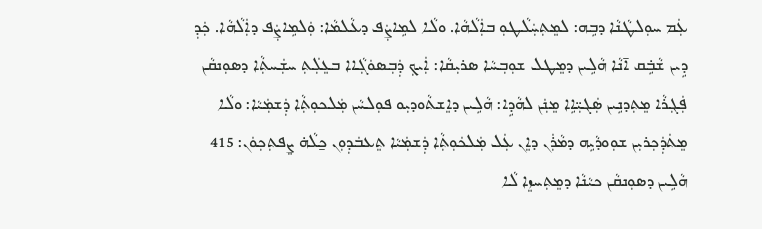ܥܲܡ ܚܘܼܠܛܵܢܵܐ ܕܒܹܗ: ܠܡܸܬܼܚܲܠܵܛܘܼ ܒܐܲܠܵܗܵܐ. ܘܠܵܐ ܠܡܹܐܨܲܦ ܕܥܵܠܡܵܐ: ܘܲܠܡܹܐܨܲܦ ܕܐܲܠܵܗܵܐ. ܟܲܕܼ ܕܹܝܢ ܫܵܒܹ̇ܩ ܐ̄ܢܵܐ ܗܵܠܹܝܢ ܕܡܸܛܠ ܫܘܼܒܼܚܵܐ ܤܪܝܼܩܵܐ: ܐܲܝܟܼ ܕܲܒܼܤܘܿܓܼܵܐܐ ܒܥܸܠܲܬܼ ܚܫܲܚܬܼܵܐ ܕܤܘܼܢܩܵܢ ܦܲܓܼܪܵܐ ܡܸܬܼܕܢܹܝܢ ܤܲܓܝܼ̈ܐܹܐ ܡܸܢܲܢ ܠܗܵܕܹܐ: ܗܵܠܹܝܢ ܕܐܸܫܬܵܘܕܝܼܘ ܦܘܼܠܚܵܢ ܡܲܠܟܘܼܬܼܵܐ ܕܲܫܡܲܝܵܐ: ܘܠܵܐ ܡܸܬܿܕܲܟܼܪܝܼܢ ܫܘܼܘܕܵܝܹܗ ܕܡܵܪܲܢ ܕܐܸܢ ܥܲܠ ܡܲܠܟܿܘܼܬܼܵܐ ܕܲܫܡܲܝܵܐ ܬܸܥܒܿܕܼܘܼܢ ܟ̱ܠܵܗ̇ ܨܸܦܬܼܟܼܘܿܢ: 415 ܗܵܠܹܝܢ ܕܤܘܼܢܩܵܢ ܟܝܵܢܵܐ ܕܡܸܬܼܚܙܸܐ ܠܵܐ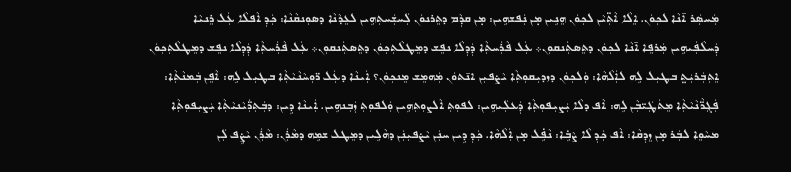ܡܲܚܤܲܪ ܐ̄ܢܵܐ ܠܟܼܘܿܢ. ܐܸܠܵܐ ܐܵܬܼ̈ܝܵܢ ܠܟܼܘܿܢ ܗܸܢܹܝܢ ܡ̣ܢ ܢܲܦܫܗܹܝܢ: ܡ̣ܢ ܩܕܼܵܡ ܕܬܸܪܢܘܿܢ ܠܲܚܫܲܚܬܼܗܹܝܢ ܠܥܸܕܵܢܵܐ ܕܤܘܼܢܩܵܢܵܐ: ܟܲܕܼ ܐܵܦܠܵܐ ܥܲܠ ܪܸܢܝܵܐ ܕܲܚܠܵܦܲܝܗܹܝܢ ܡܲܪܦܸܐ ܐ̄ܢܵܐ ܠܟܼܘܿܢ ܕܬܸܤܬܲܢܩܘܼܢ܀ ܥܲܠ ܦܵܪܲܚܬܼܵܐ ܕܲܕܼܠܵܐ ܢܦܸܫ ܕܡܸܛܠܵܬܼܟܼܘܿܢ ܕܬܸܤܬܲܢܩܘܼܢ܀ ܥܲܠ ܦܵܪܲܚܬܼܵܐ ܕܲܕܼܠܵܐ ܢܦܸܫ ܕܡܸܛܠܵܬܼܟܼܘܿܢ ܐܸܬܼܒܲܪܝܲܬ̤ ܒܛܝܼܠ ܠܹܗ ܠܐܲܠܵܗܵܐ: ܘܲܠܟܼܘܿܢ ܕܙܕܝܼܩܘܼܬܼܵܐ ܝܵܨ̇ܦܝܼܢ ܐܢ̄ܬܘܿܢ ܡܲܗܡܸܫ ܡܸܢܟܼܘܿܢ؟ ܐܲܝܢܵܐ ܕܥܲܠ ܪ̈ܘܼܚܵܢܵܝܵܬܼܵܐ ܒܛܝܼܠ ܠܹܗ: ܐܵܦܸܢ ܒܲܡܢܵܬܼܵܐ: ܦܲܓܼܪ̈ܵܢܵܝܵܬܼܵܐ ܡܸܬܿܛܲܝ̈ܒܼܵܢ ܠܹܗ: ܐܵܦ ܕܠܵܐ ܝܲܨܝܼܦܘܼܬܼܵܐ ܕܲܥܠܲܝܗܹܝܢ: ܠܦܘܼܬܼ ܐܵܠܨܘܼܬܼܗܹܝܢ ܘܲܠܦܘܼܬܼ ܙܲܒܼܢܗܹܝܢ. ܐܲܝܢܵܐ ܕܹܝܢ: ܕܒܲܬܼܪ̈ܲܝܵܢܝܵܬܼܵܐ ܝܲܨܝܼܦܘܼܬܼܵܐ ܡܚܵܘܸܐ ܠܒܲܪ ܡ̣ܢ ܙܸܕܼܩܵܐ: ܐܵܦ ܟܲܕܼ ܠܵܐ ܨܵܒܹ̇ܐ: ܢܵܦܹ̇ܠ ܡ̣ܢ ܐܲܠܵܗܵܐ. ܟܲܕܼ ܕܹܝܢ ܚܢܲܢ ܝܵܨ̇ܦܝܼܢܲܢ ܕܗܵܠܹܝܢ ܕܡܸܛܠ ܫܡܹܗ ܕܡܵܪܲܢ: ܡܵܪܲܢ ܝܵܨܹ̇ܦ ܠܲܢ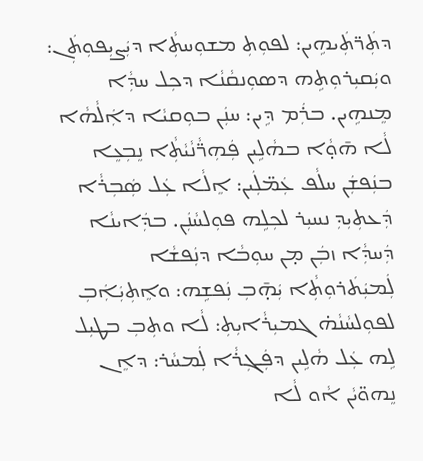ܕܬܲܪ̈ܬܲܝܗܹܝܢ: ܠܦܘܼܬܼ ܡܫܘܼܚܬܼܵܐ ܕܝܲܨܝܼܦܘܼܬܲܢ: ܘܝܲܩܝܼܪܘܼܬܹܗ ܕܤܘܼܢܩܵܢܵܐ ܕܟܼܠ ܚܕܼܵܐ ܡܸܢܗܹܝܢ. ܒܪܲܡ ܕܹܝܢ: ܚܢܲܢ ܒܘܼܩܝܵܐ ܕܐܲܠܵܗܵܐ ܠܵܐ ܗ̄ܘ̣ܵܐ ܒܗܵܠܹܝܢ ܦܲܗܼܪ̈ܵܢܵܝܵܬܼܵܐ ܢܸܒܼܥܸܐ ܒܢܲܦܫܲܢ ܚܠܵܦ ܥܲܡ̈ܠܲܝܢ: ܐܸܠܵܐ ܥܲܠ ܤܲܒܼܪܵܐ ܕܲܥܬܼܝܼܕܼ ܢܚܝܼܪ ܠܟܼܠܹܗ ܦܘܼܠܚܵܢܲܢ. ܒܕܲܐܝܢܵܐ ܕܲܚܕܼܵܐ ܙܒܲܢ ܡ̣ܢ ܚܘܼܒܵܐ ܕܢܲܦܫܵܐ ܠܲܡܝܲܬܿܪܘܼܬܼܵܐ ܝܲܗ̣̄ܒܼ ܢܲܦܫܹܗ: ܘܐܸܬܼܝܲܐܲܒܼ ܠܦܘܼܠܚܵܢܵܗ̇ ܓܡܝܼܪܵܐܝܼܬܼ: ܠܵܐ ܘܬܼܒܼ ܒܛܝܼܠ ܠܹܗ ܥܲܠ ܗܵܠܹܝܢ ܕܦܲܓܼܪܵܐ ܠܲܡܚܵܪ: ܕܐܸܢ ܢܸܗܘ̈ܝܵܢ ܐܵܘ ܠܵܐ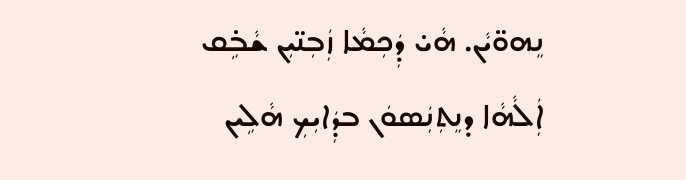ܢܸܗܘ̈ܝܵܢ. ܗܵܝ̇ ܕܲܟܼܡܵܐ ܙܲܒܼܢ̈ܝܼܢ ܫܵܒܹ̇ܩ ܐܲܠܵܗܵܐ ܕܢܸܬܼܢܲܤܘܿܢ ܒܕܲܐܝܼܟܼ ܗܵܠܹܝܢ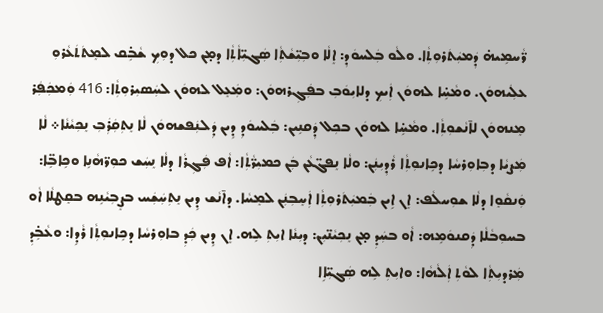ܪ̈ܵܚܡܹܝܗ̇ ܕܲܡܝܲܬܿܪܘܼܬܼܵܐ. ܘܠܵܘ ܒܲܠܚܘܿܕܼ: ܐܸܠܵܐ ܘܒܼܝܼ̈ܫܵܬܼܵܐ ܤܲܓܝܼ̈ܐܵܬܼܵܐ ܕܡ̣ܢ ܟܠ ܕܘܼܟܼ ܫܵܒܹ̇ܩ ܠܡܸܬܿܬܿܥܵܪܘܼ ܥܠܲܝܗܘܿܢ. ܘܡܵܚܹ̇ܐ ܠܗܘܿܢ ܐܲܝܟܼ ܕܠܐܝܼܘܿܒܼ ܒܦܲܓܼܪܗܘܿܢ: ܘܡܲܥܸܠ ܠܗܘܿܢ ܠܚܲܤܝܼܪܘܼܬܼܵܐ: 416 ܘܲܡܟܲܦܲܪ ܡܸܢܗܘܿܢ ܠܐ̄ܢܵܫܘܼܬܼܵܐ. ܘܡܵܚܹ̇ܐ ܠܗܘܿܢ ܒܟܼܠ ܕܲܩܢܹܝܢ: ܒܲܠܚܘܿܕܼ ܕܹܝܢ ܕܲܠܢܲܦܫܗܘܿܢ ܠܵܐ ܢܸܬܼܩܲܪܲܒܼ ܢܸܟܼܝܵܢܵܐ܀ ܠܵܐ ܡܲܨܝܵܐ ܕܒܼܐܘܼܪܚܵܐ ܕܟܹܐܢܘܼܬܼܵܐ ܪܵܕܼܝܼܢܲܢ: ܘܠܵܐ ܢܸܦܓ̈ܥܵܢ ܒܲܢ ܟܡܝܼܪ̈ܵܬܼܵܐ: ܐܵܦ ܦܲܓܼܪܵܐ ܕܠܵܐ ܢܸܚܲܫ ܟܘܼܪ̈ܗܵܢܹܐ ܘܟܹܐܒܹ̈ܐ: ܘܲܢܩܵܘܸܐ ܕܠܵܐ ܫܘܼܚܠܵܦ: ܐܸܢ ܐܹܝܢ ܒܲܡܝܲܬܿܪܘܼܬܼܵܐ ܐܲܚܸܒܼܢܲܢ ܠܡܸܚܵܐ. ܕܐ̄ܢܵܫ ܕܹܝܢ ܢܸܬܼܚܲܫܲܚ ܒܨܸܒܼܝܵܢܹܗ ܒܩܸܛܠܵܐ ܐܵܘ ܒܚܘܼܒܵܠܵܐ ܕܲܩܢܘܿܡܹܗ: ܐܵܘ ܒܚܲܕܼ ܡ̣ܢ ܢܸܟܼܝܵܢ̈ܝܼܢ: ܕܝܼܢܵܐ ܐܝܼܬܼ ܠܹܗ. ܐܸܢ ܕܹܝܢ ܟܲܕܼ ܒܐܘܼܪܚܵܐ ܕܟܹܐܢܘܼܬܼܵܐ ܪܵܕܹܐ: ܘܥܵܒܹ̇ܕܼ ܡܲܪܕܝܼܬܼܵܐ ܠܘܵܬܼ ܐܲܠܵܗܵܐ: ܘܐܝܼܬܼ ܠܹܗ ܤܲܓܝܼ̈ܐܹܐ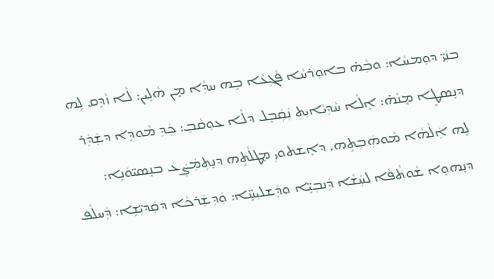ܒܢܲܝ̈ ܕܘܼܡܚܵܐ: ܘܒܼܵܗ̇ ܒܐܘܼܪܚܵܐ ܦܵܓܼܥܵܐ ܒܹܗ ܚܕܼܵܐ ܡ̣ܢ ܗܵܠܹܝܢ: ܠܵܐ ܙܵܕܹܩ ܠܹܗ ܕܢܸܤܛܸܐ ܡܸܢܵܗ̇: ܐܸܠܵܐ ܚܵܕܼܝܵܐܝܼܬܼ ܢܲܩܲܒܸܠ ܕܠܵܐ ܥܘܼܩܵܒܼ: ܟܲܕܼ ܡܵܘܕܹܐ ܕܫܲܕܲܪ ܠܹܗ ܐܲܠܵܗܵܐ ܡܵܘܗܲܒܼܬܹܗ. ܕܐܸܫܬܘܝܼ ܡܸܛܠܵܬܹܗ ܕܢܸܬܼܡܲܨܲܥ ܒܢܸܤܝ̈ܘܿܢܹܐ: ܕܢܸܗܘܸܐ ܫܵܘܬܵܦܵܐ ܠܚܲܫܵܐ ܕܲܢܒܼܝܹ̈ܐ ܘܕܲܫܠܝܼܚܹ̈ܐ: ܘܲܕܼܫܲܪܟܵܐ ܕܩܲܕܝܼ̈ܫܹܐ: ܕܲܚܠܵܦ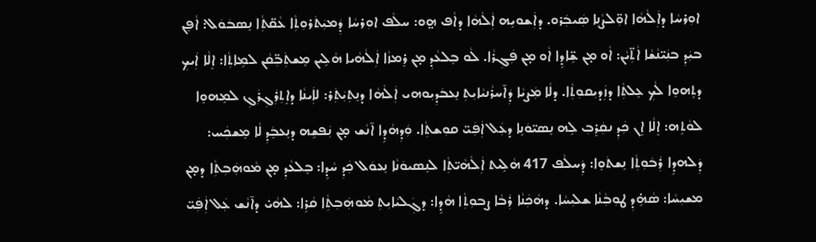ܐܘܼܪܚܵܐ ܕܐܲܠܵܗܵܐ ܐܘܼ̈ܠܨܵܢܹܐ ܤܲܝܒܲܪܘ. ܕܐܲܫܘܝܹܗ ܐܲܠܵܗܵܐ ܕܐܵܦ ܗ̤ܘ: ܚܠܵܦ ܐܘܼܪܚܵܐ ܕܲܡܝܲܬܿܪܘܼܬܼܵܐ ܥܵܩ̈ܬܼܵܐ ܢܸܤܒܿܘܿܠ: ܐܵܦܸܢ ܒܝܲܕܼ ܒܢܲܝ̈ܢܵܫܵܐ ܐܵܬܼ̈ܝܵܢ: ܐܵܘ ܡ̣ܢ ܫܹ̈ܐܕܹܐ ܐܵܘ ܡ̣ܢ ܦܲܓܼܪܵܐ. ܠܵܘ ܒܸܠܥܵܕܼ ܡ̣ܢ ܪܸܡܙܵܐ ܐܲܠܵܗܵܝܐ ܗܵܠܹܝܢ ܡܸܫܬܲܒܼ̈ܩܵܢ ܠܡܹܐܬܼܵܐ: ܐܸܠܵܐ ܐܲܝܟܼ ܕܬܸܗܘܸܐ ܠܵܟܼ ܥܸܠܬܼܵܐ ܕܙܲܕܝܼܩܘܼܬܼܵܐ. ܕܠܵܐ ܡܲܨܝܵܐ ܕܲܐ̄ܚܪܵܢܝܵܐܝܼܬܼ ܢܸܥܒܿܕܼܝܼܘܗܝ ܐܲܠܵܗܵܐ ܕܢܸܬܼܝܲܬܲܪ: ܠܐܲܝܢܵܐ ܕܐܸܬܼܪܲܓܼܪܲܓܼ ܠܡܸܗܘܸܐ ܠܘܵܬܹܗ: ܐܸܠܵܐ ܐܸܢ ܟܲܕܼ ܢܩܲܪܸܒܼ ܠܹܗ ܢܸܤܝ̈ܘܿܢܹܐ ܕܥܲܠ ܐܲܦܲܝ̈ ܩܘܼܫܬܼܵܐ. ܘܲܕܼܗܵܕܹܐ ܐ̄ܢܵܫ ܡ̣ܢ ܢܲܦܫܹܗ ܕܢܸܥܒܸܿܕܼ ܠܵܐ ܡܸܫܟܲܚ: ܕܲܠܗܕܹܐ ܪܲܒܿܘܼܬܼܵܐ ܢܸܫܬܿܘܸܐ: ܕܲܚܠܵܦ 417 ܗܵܠܹܝܬ ܐܲܠܵܗܵܝ̈ܬܼܵܐ ܠܢܸܤܝܘܿܢܵܐ ܢܸܥܘܿܠ ܟܲܕܼ ܚܵܕܹܐ: ܒܸܠܥܵܕܼ ܡ̣ܢ ܡܵܘܗܲܒܼܬܼܵܐ ܕܡ̣ܢ ܡܫܝܼܚܵܐ: ܤܵܗܹ̇ܕܼ ܛܘܼܒܼܵܢܵܐ ܫܠܝܼܚܵܐ. ܕܗܵܟܲܢܵܐ ܪܲܒܵܐ ܨܒܘܼܬܼܵܐ ܗܵܕܹܐ: ܕܓܲܠܝܵܐܝܼܬܼ ܡܵܘܗܲܒܼܬܼܵܐ ܩܵܪܹܐ: ܠܗܵܝ̇ ܕܐ̄ܢܵܫ ܥܲܠ ܐܲܦܲܝ̈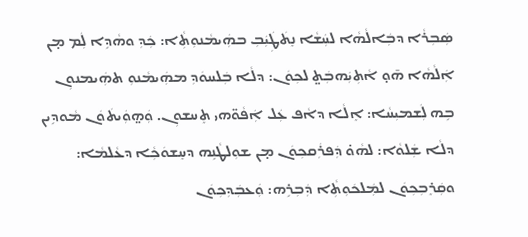ܤܲܒܼܪܵܐ ܕܒܲܐܠܵܗܵܐ ܠܚܲܫܵܐ ܢܸܬܿܛܲܝܲܒܼ ܒܗܲܝܡܵܢܘܼܬܼܵܐ: ܟܲܕܼ ܘܗܵܕܹܐ ܠܲܡ ܡ̣ܢ ܐܲܠܵܗܵܐ ܗ̄ܘ̣ ܐܵܬܼܝܲܗܒܲܬ̤ ܠܟܼܘܿܢ: ܕܠܵܐ ܒܲܠܚܘܿܕܼ ܡܗܲܝܡܵܢܘܼ ܬܗܲܝܡܢܘܼܢ ܒܹܗ ܠܲܫܡܝܼܚܵܐ: ܐܸܠܵܐ ܕܐܵܦ ܥܲܠ ܐܲܦܵܘ̈ܗܝ ܬܸܚܫܘܼܢ. ܘܲܗ̤ܘܲܝܬܿܘܿܢ ܡܵܘܕܹܝܢ ܕܠܵܐ ܫܲܠܘܵܐ: ܠܗܵܘ̇ ܕܲܦܪܲܩܟܼܘܿܢ ܡ̣ܢ ܫܘܼܠܛܵܢܹܗ ܕܚܸܫܘܿܟܼܵܐ ܕܥܵܠܡܵܐ: ܘܩܲܪܸܒܼܟܼܘܿܢ ܠܡܲܠܟܿܘܼܬܼܵܐ ܕܲܒܼܪܹܗ: ܘܲܥܒܲܕܼܟܼܘܿܢ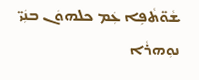ܫܵܘ̈ܬܵܦܹܐ ܥܲܡ ܟܠܗܘܿܢ ܒܢܲܝ̈ ܢܘܼܗܪܵܐ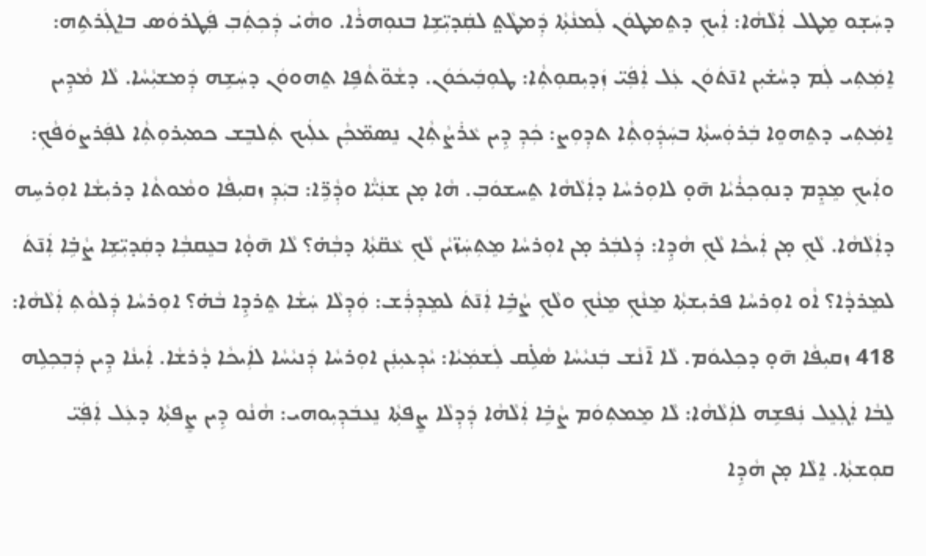ܕܚܲܫ̣ܘ ܡܸܛܠ ܐܲܠܵܗܵܐ: ܐܲܝܟܼ ܕܬܸܡܛܘܿܢ ܠܲܡܢܵܬܼܵܐ ܕܲܡܛܵܬ̤ ܠܩܲܕܝܼ̈ܫܹܐ ܒܢܘܼܗܪܵܐ. ܘܗܵܝ̇ ܕܲܟܼܬܲܒܼ ܦܲܛܪܘܿܣ ܒܐܸܓܲܪܬܹܗ: ܐܸܡܲܬܼܝ ܠܲܡ ܕܚܵܫ̇ܝܼܢ ܐܢ̄ܬܿܘܿܢ ܥܲܠ ܐܲܦܲܝ̈ ܙܲܕܝܼܩܘܼܬܼܵܐ: ܛܘܼܒܲܝܟܿܘܿܢ. ܕܫܵܘ̈ܬܵܦܹܐ ܬܸܗܘܘܿܢ ܕܚܲܫܹܗ ܕܲܡܫܝܼܵܚܵܐ. ܠܵܐ ܡܵܕܹܝܢ ܐܸܡܲܬܼܝ ܕܬܸܗܘܸܐ ܒܲܪܘܲܚܬܼܵܐ ܒܚܲܕܼܿܘܼܬܼܵܐ ܬܕܼܘܼܨ: ܟܲܕܼ ܕܹܝܢ ܥܵܪ݁ܨܵܬܼܵܐܢ ܢܸܤܡ̈ܟܼܵܢ ܥܠܲܝܟ ܬܲܠܒܸܫ ܟܡܝܼܪܘܼܬܼܵܐ ܠܦܲܪܨܘܿܦܵܟܼ: ܘܐܲܝܟܼ ܡܸܕܸܡ ܕܢܘܼܟܼܪܵܝܵܐ ܗ̄ܘ̣ ܠܐܘܼܪܚܵܐ ܕܐܲܠܵܗܵܐ ܬܸܚܫܘܿܒܼ. ܗܵܐ ܡ̣ܢ ܫܢܲܝ̈ܵܐ ܘܕܼܵܪܹ̈ܐ: ܒܝܲܕܼ ܙܩܝܼܦܵܐ ܘܡܵܘܬܵܐ ܕܪܝܼܫܵܐ ܐܘܼܪܚܹܗ ܕܐܲܠܵܗܵܐ. ܠܵܟܼ ܡ̣ܢ ܐܲܝܟܵܐ ܠܵܟܼ ܗܵܕܹܐ: ܕܲܠܒܲܪ ܡ̣ܢ ܐܘܼܪܚܵܐ ܡܸܬܼܚܲܙ̈ܝܵܢ ܠܵܟܼ ܥܵܩ̈ܬܼܵܐ ܕܒܼܵܗ̇؟ ܠܵܐ ܗ̄ܘ̣ܵܐ ܒܥܸܩܒܼܵܐ ܕܩܲܕܝܼ̈ܫܹܐ ܨܵܒܹ̇ܐ ܐܲܢ̄ܬܿ ܠܡܸܪܕܵܐ؟ ܐܵܘ ܐܘܼܪܚܵܐ ܦܪܝܼܫܬܼܵܐ ܡܸܢܵܟܼ ܡܸܢܵܟܼ ܘܠܵܟܼ ܨܵܒܹ̇ܐ ܐܲܢ̄ܬܿ ܠܡܸܕܼܪܲܫ: ܘܲܕܼܠܵܐ ܚܲܫܵܐ ܬܸܪܕܹܐ ܒܵܗ̇؟ ܐܘܼܪܚܵܐ ܕܲܠܘܵܬܼ ܐܲܠܵܗܵܐ: 418 ܙܩܝܼܦܵܐ ܗ̄ܘ̣ ܕܟܼܠܝܘܿܡ. ܠܵܐ ܐ̄ܢܵܫ ܒܲܢܝܵܚܵܐ ܤܵܠܹ̇ܩ ܠܲܫܡܲܝܵܐ: ܝܵܕܼܥܝܼܢܲܢ ܐܘܼܪܚܵܐ ܕܲܢܝܵܚܵܐ ܠܐܲܝܟܵܐ ܕܵܪܫܵܐ. ܐܲܝܢܵܐ ܕܹܝܢ ܕܲܒܼܟܼܠܹܗ ܠܸܒܵܐ ܐܲܓܼܥܸܠ ܢܲܦܫܹܗ ܠܐܲܠܵܗܵܐ: ܠܵܐ ܡܸܡܬܼܘܿܡ ܨܵܒܹ̇ܐ ܐܲܠܵܗܵܐ ܕܲܕܼܠܵܐ ܨܸܦܬܼܵܐ ܢܸܥܒܿܕܼܝܼܘܗܝ: ܗܵܢܵܘ ܕܹܝܢ ܨܸܦܬܼܵܐ ܕܥܲܠ ܐܲܦܲܝ̈ ܩܘܼܫܬܼܵܐ. ܐܸܠܵܐ ܡ̣ܢ ܗܵܕܹܐ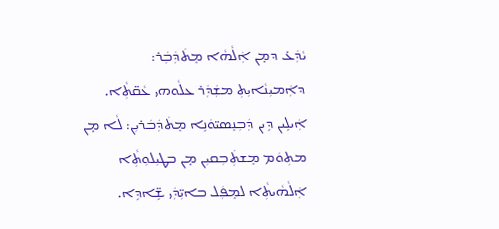ܝܵܕܲܥ̇ ܕܡ̣ܢ ܐܲܠܵܗܵܐ ܡܸܬܿܕܲܒܲܪ: ܕܐܲܡܝܼܢܵܐܝܼܬܼ ܡܫܲܕܲܪ ܥܠܵܘܗܝ ܥܵܩ̈ܬܼܵܐ. ܐܲܝܠܹܝܢ ܕܹܝܢ ܕܲܒܼܢܸܤܝ̈ܘܿܢܹܐ ܡܸܬܿܕܲܒܿܪܝܼܢ: ܠܵܐ ܡ̣ܢ ܡܬܼܘܿܡ ܡܸܫܬܲܒܼܩܝܼܢ ܡ̣ܢ ܒܛܝܼܠܘܼܬܼܵܐ ܐܲܠܵܗܵܝܬܼܵܐ ܠܡܸܦܲܠ ܒܐܝܼ̈ܕܲܝ ܫܹ̈ܐܕܹܐ.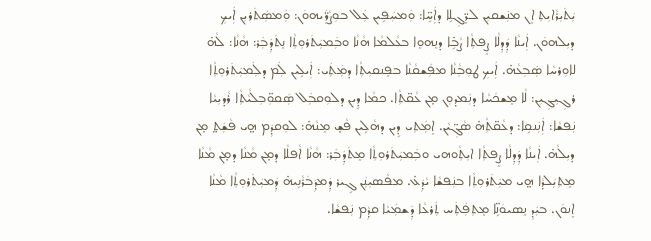ܝܲܬܿܝܼܪܵܐܝܼܬܼ ܐܸܢ ܡܢܲܫܩܝܼܢ ܠܪܸ̈ܓܼܠܹܐ ܕܐܲܚܹ̈ܐ: ܘܲܡܚܲܦܹܝܢ ܥܲܠ ܒܘܼܨܵܪ̈ܲܝܗܘܿܢ: ܘܲܡܤܲܬܿܪܝܼܢ ܐܲܝܟܼ ܕܝܼܠܗܘܿܢ. ܐܲܝܢܵܐ ܕܲܕܼܠܵܐ ܨܸܦܬܼܵܐ ܨܵܒܹ̇ܐ ܕܢܸܗܘܸܐ ܒܥܵܠܡܵܐ ܗܵܢܵܐ ܘܒܲܡܝܲܬܿܪܘܼܬܼܵܐ ܢܸܬܿܕܲܒܲܪ: ܗܵܢܵܐ: ܠܵܗ̇ ܠܐܘܼܪܚܵܐ ܤܲܒܼܥܵܗ̇. ܐܲܝܟܼ ܛܘܼܒܼܵܢܵܐ ܡܦܲܫܩܵܢܵܐ ܒܦܸܢܩܝܼܬܼܵܐ ܕܡܲܬܲܝ: ܐܲܝܠܹܝܢ ܠܲܡ ܕܠܲܡܝܲܬܿܪܘܼܬܼܵܐ ܪܓܼܝܼܓܼܝܼܢ: ܠܵܐ ܡܸܫܟܿܚܵܐ ܕܢܲܡܕܘܼܢ ܡ̣ܢ ܥܵܩ̈ܬܼܵܐ. ܟܡܵܐ ܕܹܝܢ ܕܠܘܼܩܒܲܠ ܤܲܩܘܼ̈ܒܼܠܵܝܵܬܼܵܐ ܪܵܕܝܼܝܵܐ ܢܲܦܫܵܐ: ܐܲܢܲܢܩܹܐ: ܕܥܵܩ̈ܬܼܵܗ̇ ܤܵܓܼ̈ܝܵܢ. ܐܸܡܲܬܼܝ ܕܹܝܢ ܕܗܵܠܹܝܢ ܦܵܫ̣ ܡܸܢܵܗ̇: ܠܘܼܩܕܲܡ ܗ̤ܝ ܦܵܫܲܬ̤ ܡ̣ܢ ܕܝܼܠܵܗ̇. ܐܲܝܢܵܐ ܕܲܕܼܠܵܐ ܨܸܦܬܼܵܐ ܐܝܼܬܼܵܘܗܝ ܘܒܲܡܝܲܬܿܪܘܼܬܼܵܐ ܡܸܬܿܕܲܒܲܪ: ܗܵܢܵܐ ܐܵܦܠܵܐ ܕܡ̣ܢ ܡܵܢܵܐ ܕܡ̣ܢ ܡܵܢܵܐ ܡܸܬܼܝܲܠܕܵܐ ܗ̤ܝ ܡܝܲܬܿܪܘܼܬܼܵܐ ܒܢܲܦܫܵܐ ܝܵܕܲܥ̇. ܡܦܵܤܝܼܢܲܢ ܓܹܝܪ ܕܲܡܕܲܒܿܪܵܢܹܝܗ̇ ܕܲܡܝܲܬܿܪܘܼܬܼܵܐ ܡܵܢܵܐ ܐܸܢܘܿܢ. ܒܝܲܕܼ ܢܸܤܝܘܿܢܹ̈ܐ ܡܸܬܼܦܲܬܲܚ ܬܲܪܥܵܐ ܕܲܫܡܲܝܵܐ ܩܕܼܵܡ ܢܲܦܫܵܐ.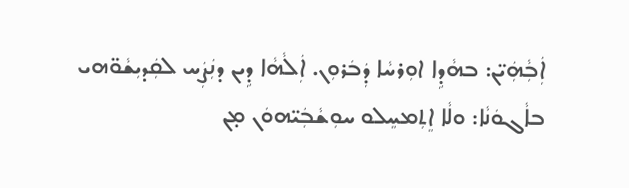ܐܲܒܼܵܗܲܝ̈ܢ: ܒܗܵܕܹܐ ܐܘܼܪܚܵܐ ܕܲܒܿܪܘܼܢ. ܐܲܠܵܗܵܐ ܕܹܝܢ ܕܢܲܨܲܚ ܠܩܲܕܝܼܫܵܘ̈ܗܝ ܒܐܵܓܘܿܢܵܐ: ܘܠܵܐ ܐܸܬܼܡܚܸܠܘ ܚܘܼܫܵܒܲܝ̈ܗܘܿܢ ܡ̣ܢ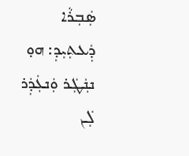ܤܲܒܼܪܵܐ ܕܲܥܬܼܝܼܕܼ: ܗܘ̣ ܢܢܲܛܲܪ ܘܲܢܥܲܕܲܪ ܠܲܢ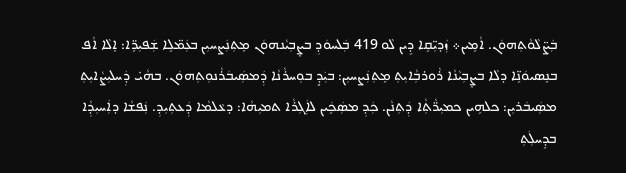ܒܲܨ̈ܠܵܘܵܬܼܗܘܿܢ. ܐܵܡܹܝܢ܀ ܙܲܕܝܼ̈ܩܹܐ ܕܹܝܢ ܠܵܘ 419 ܒܲܠܚܘܿܕܼ ܒܨܸܒܼܝܵܢܗܘܿܢ ܡܸܬܼܢܲܨܚܝܼܢ ܒܥܲܡ̈ܠܹܐ ܫܲܦܝܼܪܹ̈ܐ: ܐܸܠܵܐ ܐܵܦ ܒܢܸܤܝܘܿܢܹ̈ܐ ܕܠܵܐ ܒܨܸܒܼܝܵܢܵܐ ܪܵܘܪܒܼܵܐܝܼܬܼ ܡܸܬܼܢܲܨܚܝܼܢ: ܒܝܲܕܼܸ ܒܘܼܚܪܵܢܵܐ ܕܲܡܤܲܝܒܿܪܵܢܘܼܬܼܗܘܿܢ. ܒܗܵܝ̇ ܕܲܚܠܝܼܨܵܐܝܼܬܼ ܡܤܲܝܒܿܪܝܼܢ: ܟܠܗܹܝܢ ܟܡܝܼܪ̈ܵܬܼܵܐ ܕܲܬܼܢܵܢ. ܟܲܕܼ ܡܤܲܟܹܿܝܢ ܠܐܲܓܼܪܵܐ ܬܡܝܼܗܵܐ: ܕܥܵܠܡܵܐ ܕܲܥܬܼܝܼܕܼ. ܢܲܦܫܵܐ ܕܐܲܚܝܼܕܼܵܐ ܒܕܸܚܠܲܬܼ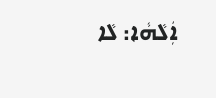ܐܲܠܵܗܵܐ: ܠܵܐ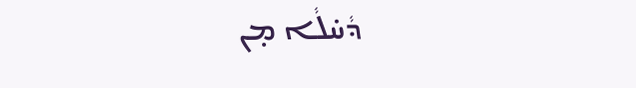ܕܵܚ̇ܠܵܐ ܡ̣ܢ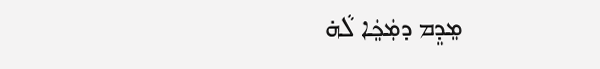ܡܸܕܸܡ ܕܡܲܟܸܿܐ ܠܵܗ̇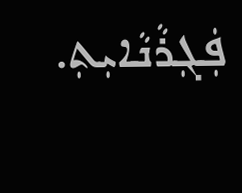ܦܲܓܼܪܵܢܵܐܝܼܬܼ.